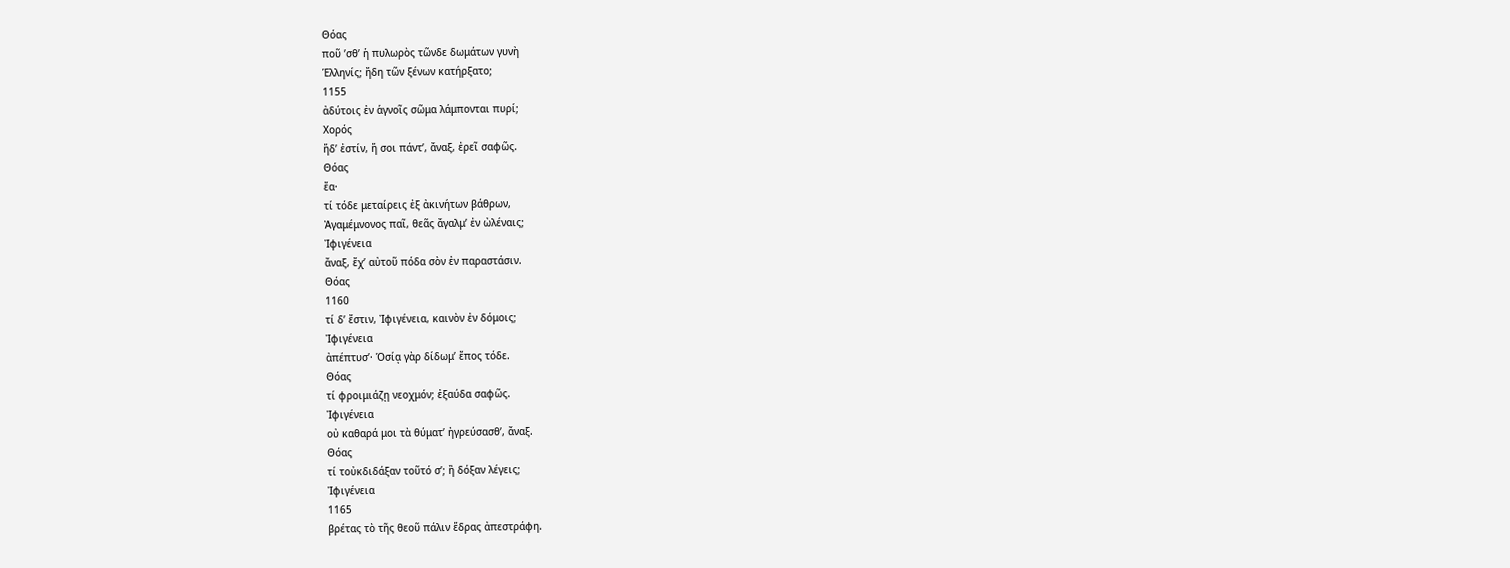Θόας
ποῦ ʼσθʼ ἡ πυλωρὸς τῶνδε δωμάτων γυνὴ
Ἑλληνίς; ἤδη τῶν ξένων κατήρξατο;
1155
ἀδύτοις ἐν ἁγνοῖς σῶμα λάμπονται πυρί;
Χορός
ἥδʼ ἐστίν, ἥ σοι πάντʼ, ἄναξ, ἐρεῖ σαφῶς.
Θόας
ἔα·
τί τόδε μεταίρεις ἐξ ἀκινήτων βάθρων,
Ἀγαμέμνονος παῖ, θεᾶς ἄγαλμʼ ἐν ὠλέναις;
Ἰφιγένεια
ἄναξ, ἔχʼ αὐτοῦ πόδα σὸν ἐν παραστάσιν.
Θόας
1160
τί δʼ ἔστιν, Ἰφιγένεια, καινὸν ἐν δόμοις;
Ἰφιγένεια
ἀπέπτυσʼ· Ὁσίᾳ γὰρ δίδωμʼ ἔπος τόδε.
Θόας
τί φροιμιάζῃ νεοχμόν; ἐξαύδα σαφῶς.
Ἰφιγένεια
οὐ καθαρά μοι τὰ θύματʼ ἠγρεύσασθʼ, ἄναξ.
Θόας
τί τοὐκδιδάξαν τοῦτό σʼ; ἢ δόξαν λέγεις;
Ἰφιγένεια
1165
βρέτας τὸ τῆς θεοῦ πάλιν ἕδρας ἀπεστράφη.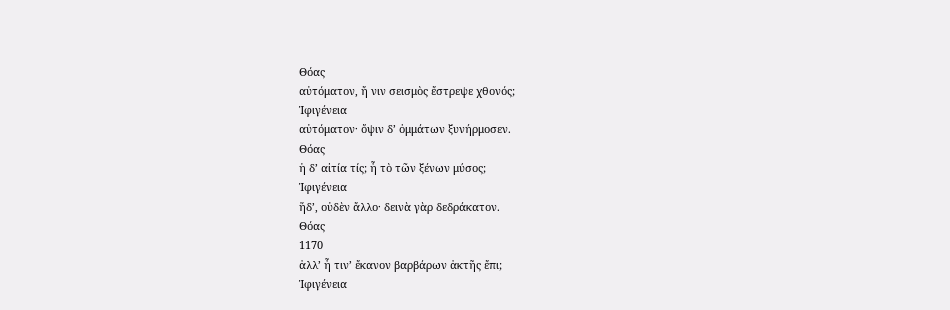Θόας
αὐτόματον, ἤ νιν σεισμὸς ἔστρεψε χθονός;
Ἰφιγένεια
αὐτόματον· ὄψιν δʼ ὀμμάτων ξυνήρμοσεν.
Θόας
ἡ δʼ αἰτία τίς; ἦ τὸ τῶν ξένων μύσος;
Ἰφιγένεια
ἥδʼ, οὐδὲν ἄλλο· δεινὰ γὰρ δεδράκατον.
Θόας
1170
ἀλλʼ ἦ τινʼ ἔκανον βαρβάρων ἀκτῆς ἔπι;
Ἰφιγένεια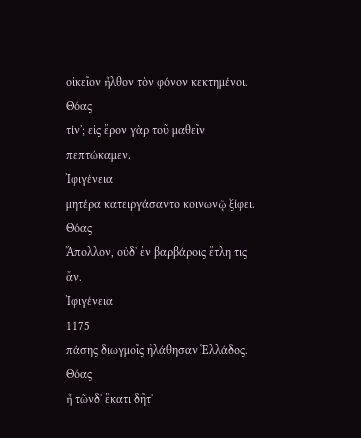οἰκεῖον ἦλθον τὸν φόνον κεκτημένοι.
Θόας
τίνʼ; εἰς ἔρον γὰρ τοῦ μαθεῖν πεπτώκαμεν.
Ἰφιγένεια
μητέρα κατειργάσαντο κοινωνῷ ξίφει.
Θόας
Ἄπολλον, οὐδʼ ἐν βαρβάροις ἔτλη τις ἄν.
Ἰφιγένεια
1175
πάσης διωγμοῖς ἠλάθησαν Ἑλλάδος.
Θόας
ἦ τῶνδʼ ἕκατι δῆτʼ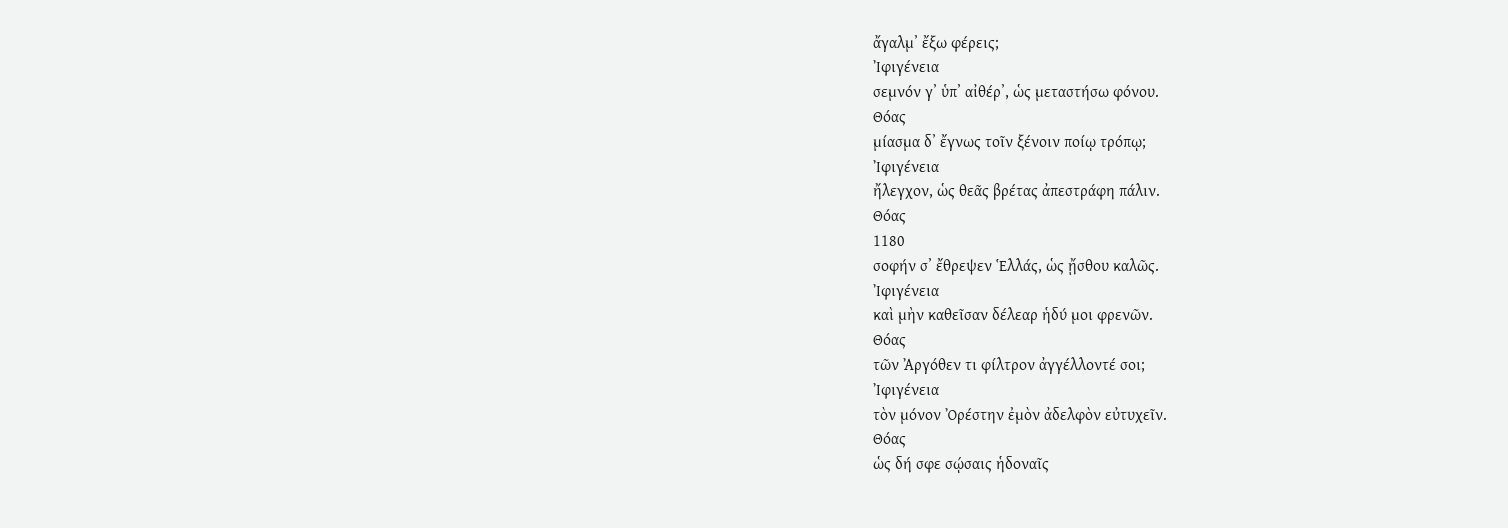ἄγαλμʼ ἔξω φέρεις;
Ἰφιγένεια
σεμνόν γʼ ὑπʼ αἰθέρʼ, ὡς μεταστήσω φόνου.
Θόας
μίασμα δʼ ἔγνως τοῖν ξένοιν ποίῳ τρόπῳ;
Ἰφιγένεια
ἤλεγχον, ὡς θεᾶς βρέτας ἀπεστράφη πάλιν.
Θόας
1180
σοφήν σʼ ἔθρεψεν Ἑλλάς, ὡς ᾔσθου καλῶς.
Ἰφιγένεια
καὶ μὴν καθεῖσαν δέλεαρ ἡδύ μοι φρενῶν.
Θόας
τῶν Ἀργόθεν τι φίλτρον ἀγγέλλοντέ σοι;
Ἰφιγένεια
τὸν μόνον Ὀρέστην ἐμὸν ἀδελφὸν εὐτυχεῖν.
Θόας
ὡς δή σφε σῴσαις ἡδοναῖς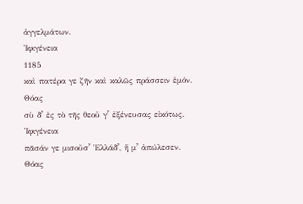ἀγγελμάτων.
Ἰφιγένεια
1185
καὶ πατέρα γε ζῆν καὶ καλῶς πράσσειν ἐμόν.
Θόας
σὺ δʼ ἐς τὸ τῆς θεοῦ γʼ ἐξένευσας εἰκότως.
Ἰφιγένεια
πᾶσάν γε μισοῦσʼ Ἑλλάδʼ, ἥ μʼ ἀπώλεσεν.
Θόας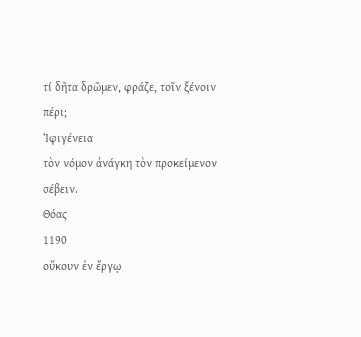τί δῆτα δρῶμεν, φράζε, τοῖν ξένοιν πέρι;
Ἰφιγένεια
τὸν νόμον ἀνάγκη τὸν προκείμενον σέβειν.
Θόας
1190
οὔκουν ἐν ἔργῳ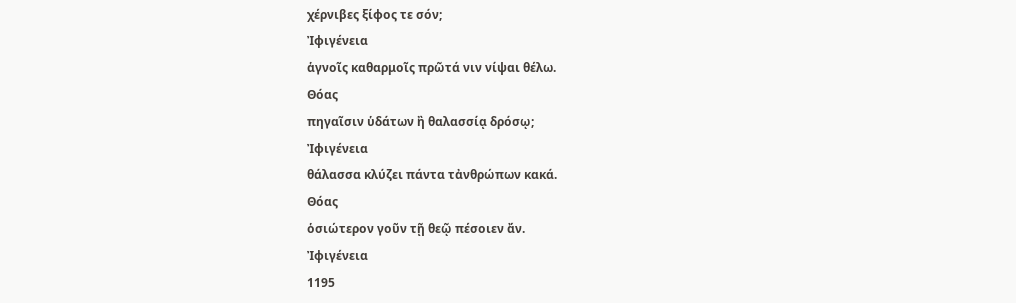χέρνιβες ξίφος τε σόν;
Ἰφιγένεια
ἁγνοῖς καθαρμοῖς πρῶτά νιν νίψαι θέλω.
Θόας
πηγαῖσιν ὑδάτων ἢ θαλασσίᾳ δρόσῳ;
Ἰφιγένεια
θάλασσα κλύζει πάντα τἀνθρώπων κακά.
Θόας
ὁσιώτερον γοῦν τῇ θεῷ πέσοιεν ἄν.
Ἰφιγένεια
1195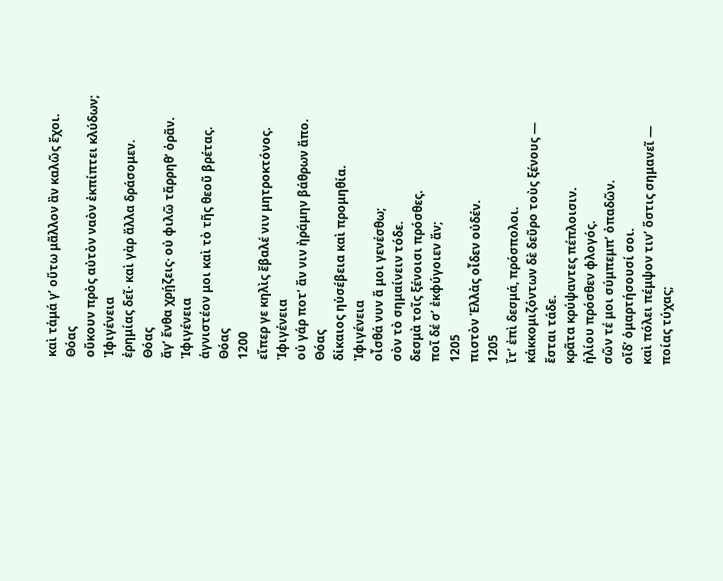καὶ τἀμά γʼ οὕτω μᾶλλον ἂν καλῶς ἔχοι.
Θόας
οὔκουν πρὸς αὐτὸν ναὸν ἐκπίπτει κλύδων;
Ἰφιγένεια
ἐρημίας δεῖ· καὶ γὰρ ἄλλα δράσομεν.
Θόας
ἄγʼ ἔνθα χρῄζεις· οὐ φιλῶ τἄρρηθʼ ὁρᾶν.
Ἰφιγένεια
ἁγνιστέον μοι καὶ τὸ τῆς θεοῦ βρέτας.
Θόας
1200
εἴπερ γε κηλὶς ἔβαλέ νιν μητροκτόνος.
Ἰφιγένεια
οὐ γάρ ποτʼ ἄν νιν ἠράμην βάθρων ἄπο.
Θόας
δίκαιος ηὑσέβεια καὶ προμηθία.
Ἰφιγένεια
οἶσθά νυν ἅ μοι γενέσθω;
σὸν τὸ σημαίνειν τόδε.
δεσμὰ τοῖς ξένοισι πρόσθες.
ποῖ δέ σʼ ἐκφύγοιεν ἄν;
1205
πιστὸν Ἑλλὰς οἶδεν οὐδέν.
1205
ἴτʼ ἐπὶ δεσμά, πρόσπολοι.
κἀκκομιζόντων δὲ δεῦρο τοὺς ξένους —
ἔσται τάδε.
κρᾶτα κρύψαντες πέπλοισιν.
ἡλίου πρόσθεν φλογός.
σῶν τέ μοι σύμπεμπʼ ὀπαδῶν.
οἵδʼ ὁμαρτήσουσί σοι.
καὶ πόλει πέμψον τινʼ ὅστις σημανεῖ —
ποίας τύχας;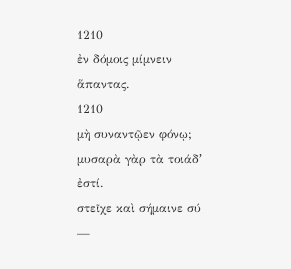1210
ἐν δόμοις μίμνειν ἅπαντας.
1210
μὴ συναντῷεν φόνῳ;
μυσαρὰ γὰρ τὰ τοιάδʼ ἐστί.
στεῖχε καὶ σήμαινε σύ —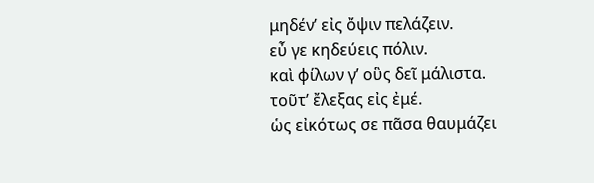μηδένʼ εἰς ὄψιν πελάζειν.
εὖ γε κηδεύεις πόλιν.
καὶ φίλων γʼ οὓς δεῖ μάλιστα.
τοῦτʼ ἔλεξας εἰς ἐμέ.
ὡς εἰκότως σε πᾶσα θαυμάζει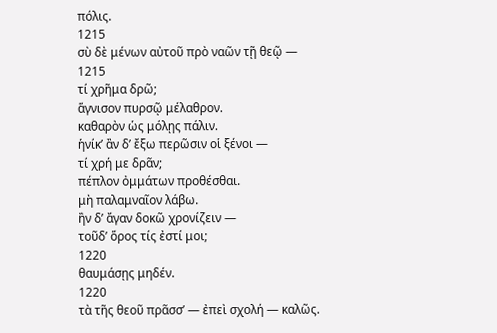πόλις.
1215
σὺ δὲ μένων αὐτοῦ πρὸ ναῶν τῇ θεῷ —
1215
τί χρῆμα δρῶ;
ἅγνισον πυρσῷ μέλαθρον.
καθαρὸν ὡς μόλῃς πάλιν.
ἡνίκʼ ἂν δʼ ἔξω περῶσιν οἱ ξένοι —
τί χρή με δρᾶν;
πέπλον ὀμμάτων προθέσθαι.
μὴ παλαμναῖον λάβω.
ἢν δʼ ἄγαν δοκῶ χρονίζειν —
τοῦδʼ ὅρος τίς ἐστί μοι;
1220
θαυμάσῃς μηδέν.
1220
τὰ τῆς θεοῦ πρᾶσσʼ — ἐπεὶ σχολή — καλῶς.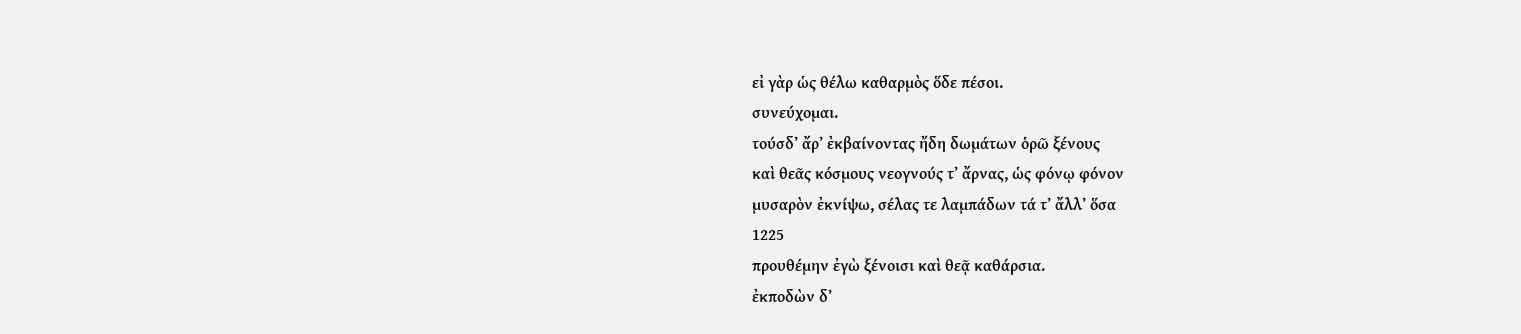εἰ γὰρ ὡς θέλω καθαρμὸς ὅδε πέσοι.
συνεύχομαι.
τούσδʼ ἄρʼ ἐκβαίνοντας ἤδη δωμάτων ὁρῶ ξένους
καὶ θεᾶς κόσμους νεογνούς τʼ ἄρνας, ὡς φόνῳ φόνον
μυσαρὸν ἐκνίψω, σέλας τε λαμπάδων τά τʼ ἄλλʼ ὅσα
1225
προυθέμην ἐγὼ ξένοισι καὶ θεᾷ καθάρσια.
ἐκποδὼν δʼ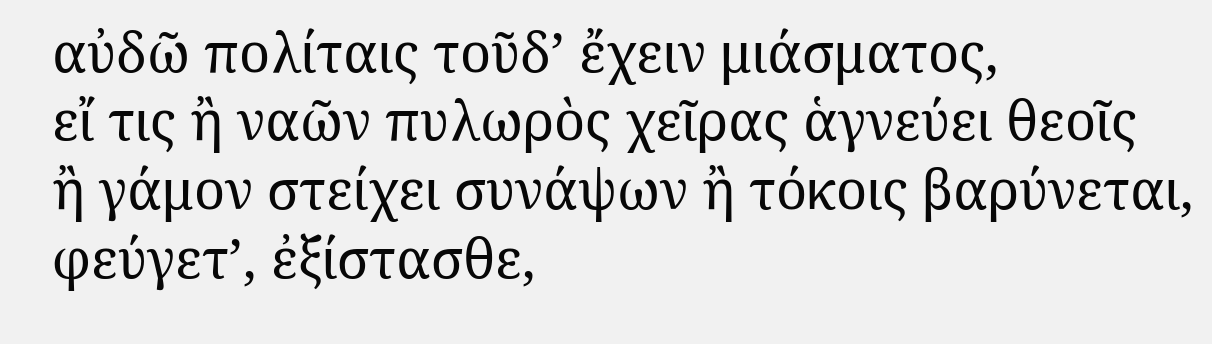αὐδῶ πολίταις τοῦδʼ ἔχειν μιάσματος,
εἴ τις ἢ ναῶν πυλωρὸς χεῖρας ἁγνεύει θεοῖς
ἢ γάμον στείχει συνάψων ἢ τόκοις βαρύνεται,
φεύγετʼ, ἐξίστασθε,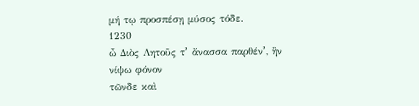μή τῳ προσπέσῃ μύσος τόδε.
1230
ὦ Διὸς Λητοῦς τʼ ἄνασσα παρθένʼ, ἢν νίψω φόνον
τῶνδε καὶ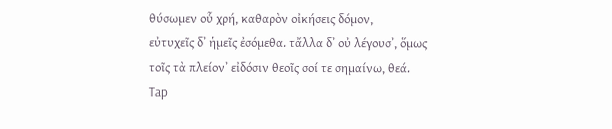θύσωμεν οὗ χρή, καθαρὸν οἰκήσεις δόμον,
εὐτυχεῖς δʼ ἡμεῖς ἐσόμεθα. τἄλλα δʼ οὐ λέγουσʼ, ὅμως
τοῖς τὰ πλείονʼ εἰδόσιν θεοῖς σοί τε σημαίνω, θεά.
Tap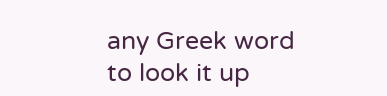any Greek word to look it up